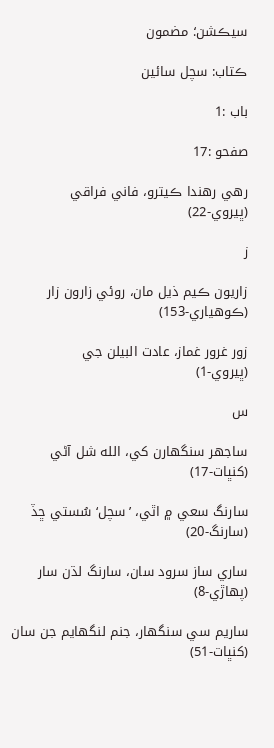سيڪشن؛ مضمون

ڪتاب: سچل سائين

باب :1

صفحو :17

رهي رهندا ڪيترو، فاني فراقي                (ڀيروي-22)

ز

زاريون ڪيم ذيل مان، روئي زارون زار (ڪوهياري-153)

زور غرور غماز، عادت البيلن جي              (ڀيروي-1)

س

ساجهر سنگهارن کي، الله شل آڻي            (کنڀات-17)

سارنگ سعي ۾ اٿي، ’سچل‘ سُستي ڇڏ    (سارنگ-20)

ساري ساز سرود سان، سارنگ لڌن سار        (پهاڙي-8)

ساريم سي سنگهار، جنم لنگهايم جن سان (کنڀات-51)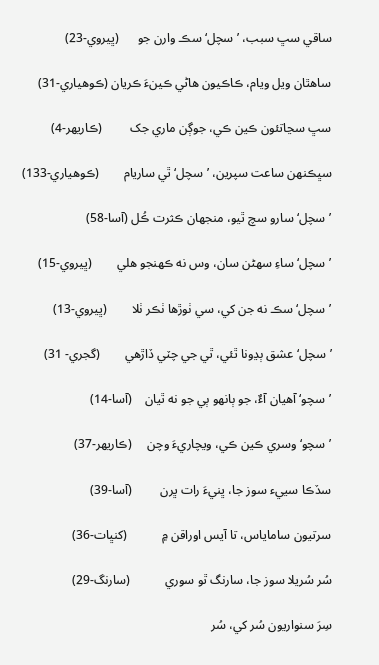ساقي سڀ سبب، ’سچل‘ سڪ وارن جو      (ڀيروي-23)

ساهٿان ويل ويام، ڪاڪيون هاڻي ڪينءَ ڪريان (ڪوهياري-31)

سڀ سڃاتئون ڪين ڪي، جوڳن ماري جک         (ڪاريهر-4)

سڀڪنهن ساعت سپرين، ’سچل‘ ٿي ساريام        (ڪوهياري-133)

’سچل‘ سارو سچ ٿيو، منجهان ڪثرت ڪُل (آسا-58)

’سچل‘ ساءِ سهڻن سان، وس نه ڪهنجو هلي        (ڀيروي-15)

’سچل‘ سڪ نه جن کي، سي ٺوڙها ٺڪر ٺلا        (ڀيروي-13)

’سچل‘عشق ٻڍونا ٿئي، ٿي جي چٽي ڏاڙهي        (گجري- 31)

’سچو‘ آهيان آءٌ، جو ٻانهو ٻي جو نه ٿيان    (آسا-14)

’سچو‘ وسري ڪين ڪي، ويچاريءَ وچن     (ڪاريهر-37)

سڏڪا سييء سوز جا، ڀنيءَ رات ڀرن         (آسا-39)

سرتيون ساماياس، تا آيس اوراقن ۾           (کنڀات-36)

سُر سُريلا سوز جا، سارنگ ٿو سوري           (سارنگ-29)

سِرَ سنواريون سُر کي، سُر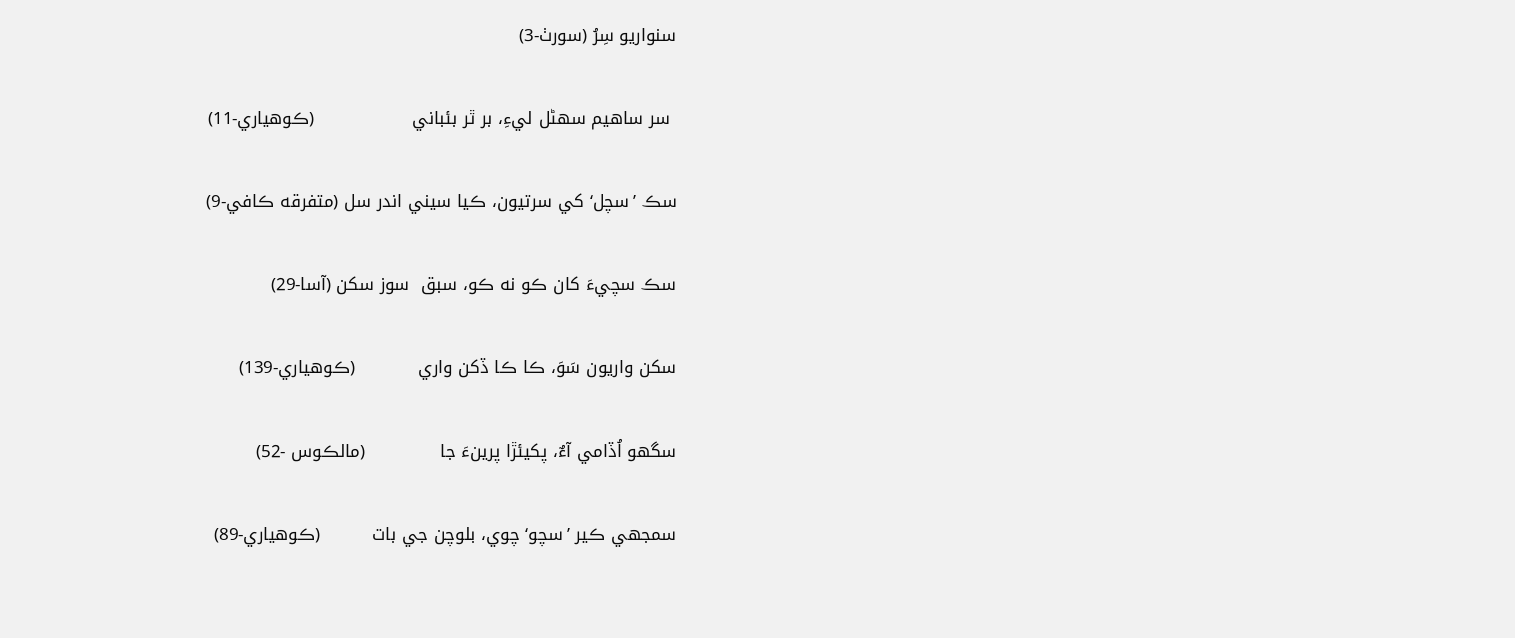سنواريو سِرُ (سورٺ-3)

 سر ساهيم سهڻل ليءِ، بر ٿر بئباني                 (ڪوهياري-11)

سڪ ’سچل‘ کي سرتيون، ڪيا سيني اندر سل (متفرقه ڪافي-9)

سڪ سچيءَ کان ڪو نه ڪو، سبق  سوز سکن (آسا-29)

سکن واريون سَوَ، ڪا ڪا ڏکن واري           (ڪوهياري-139)

سگهو اُڏامي آءٌ، پکيئڙا پرينءَ جا             (مالڪوس -52)

سمجهي ڪير ’سچو‘ چوي، بلوچن جي بات         (ڪوهياري-89)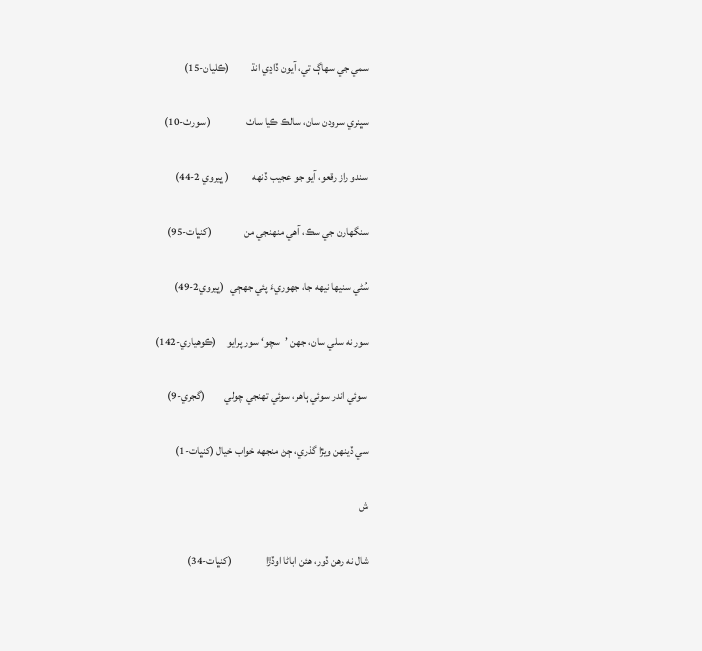سمي جي سهاڳ تي، آيون ڏاڍي انڌ          (ڪليان-15)

سڀنري سرودن سان، سالڪ ڪيا ساٺ                ( سورٺ-10)

سندو راز رقعو، آيو جو عجيب ڏنهه           ( ڀيروي 2-44)

سنگهارن جي سڪ، آهي منهنجي من               (کنڀات-95)

سُڻي سنيها نيهه جا، جهوريءَ پئي جهڄي   (ڀيروي2-49)

سور نه سلي سان، جهن ’سچو‘ سور پرايو     (ڪوهياري-142)

 سوئي اندر سوئي ٻاهر، سوئي تهنجي چولي         (گجري-9)

سي ڏينهن ويڙا گذري، ڄڻ منجهه خواب خيال (کنڀات-1)

ش

شال نه رهن ڏور، هئن اباڻا اوڏڙا                (کنڀات-34)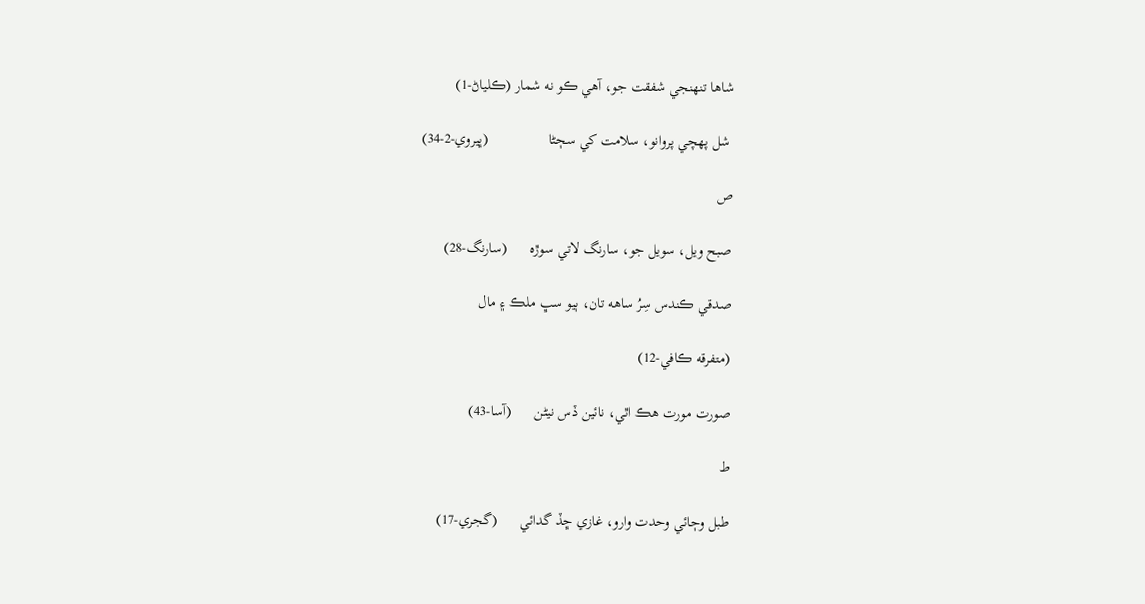شاها تنهنجي شفقت جو، آهي ڪو نه شمار (ڪلياڻ-1)

 شل پهچي پروانو، سلامت کي سڄڻا                (ڀيروي-2-34)

ص

صبح ويل، سويل جو، سارنگ لاتي سوڙه      (سارنگ-28)

صدقي ڪندس سِرُ ساهه تان، ٻيو سڀ ملڪ ۽ مال

(متفرقه ڪافي-12)

صورت مورت هڪ اٿي، نائين ڏس نيڻن      (آسا-43)

ط

طبل وڄائي وحدت وارو، غازي ڇڏ گدائي      (گجري-17)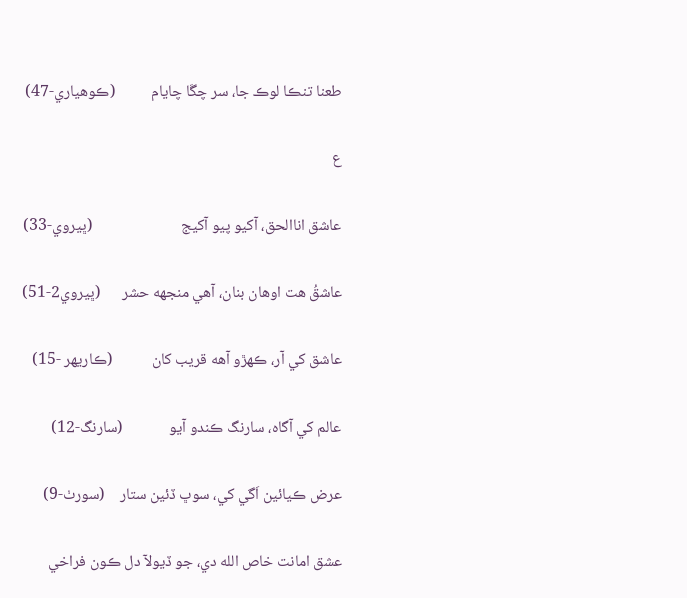طعنا تنڪا لوڪ جا، سر چڱا چايام          (ڪوهياري-47)

ع

عاشق اناالحق، آکيو پيو آکيج                         (ڀيروي-33)

عاشقُ هت اوهان بنان، آهي منجهه حشر      (ڀيروي2-51)

عاشق کي آر، ڪهڙو آهه قريب کان           (ڪاريهر -15)

عالم کي آگاه، سارنگ ڪندو آيو             (سارنگ-12)

عرض ڪيائين اَگي کي، سوڀ ڏئين ستار    (سورٺ-9)

عشق امانت خاص الله دي، جو ڏيولآ دل ڪون فراخي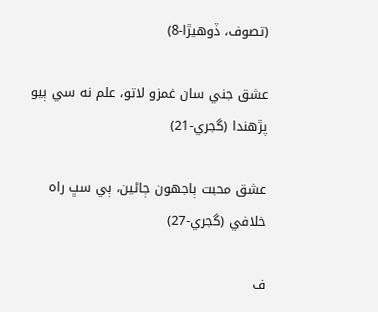(تصوف، ڏوهيڙا-8)

عشق جني سان غمزو لاتو، علم نه سي ٻيو پڙهندا (گجري-21)

عشق محبت ٻاجهون ڄاڻين، ٻي سڀ راه خلافي (گجري-27)

ف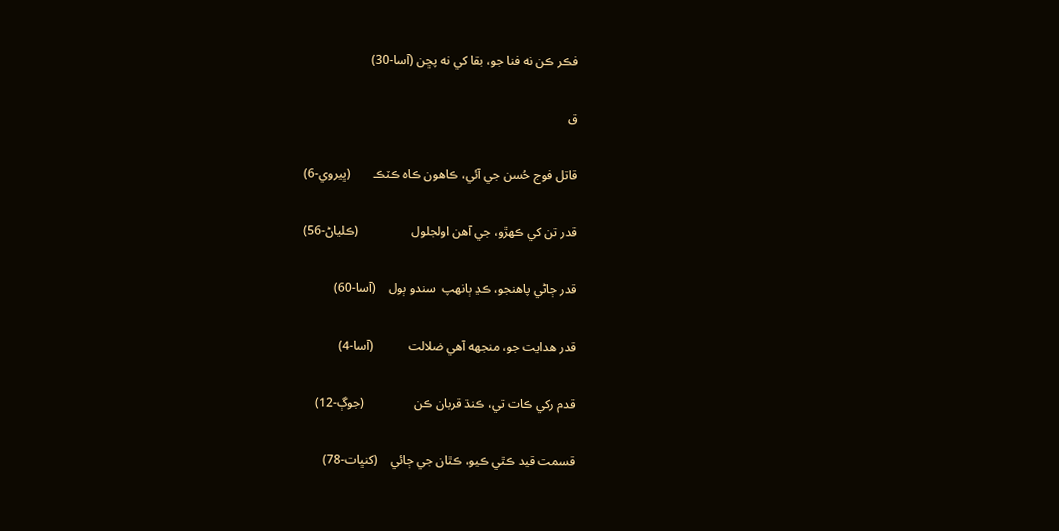فڪر ڪن نه فنا جو، بقا کي نه پڇن (آسا-30)

ق

قاتل فوج حُسن جي آئي، ڪاهون ڪاه ڪٽڪ       (ڀيروي-6)

قدر تن کي ڪهڙو، جي آهن اولجلول                 (ڪلياڻ-56)

قدر ڄاڻي پاهنجو، ڪڍ ٻانهپ  سندو ٻول    (آسا-60)

قدر هدايت جو، منجهه آهي ضلالت           (آسا-4)

قدم رکي ڪات تي، ڪنڌ قربان ڪن                (جوڳ-12)

قسمت قيد ڪٿي ڪيو، ڪٿان جي ڄائي    (کنڀات-78)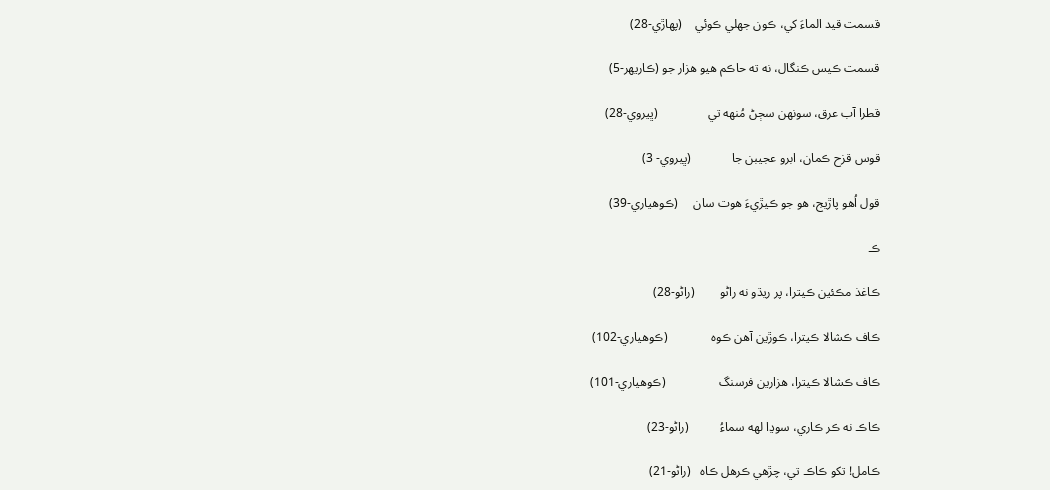قسمت قيد الماءَ کي، ڪون جهلي ڪوئي    (پهاڙي-28)

قسمت ڪيس ڪنگال، نه ته حاڪم هيو هزار جو (ڪاريهر-5)

قطرا آب عرق، سونهن سڄڻ مُنهه تي                (ڀيروي-28)

قوس قزح ڪمان، ابرو عجيبن جا             (ڀيروي- 3)

قول اُهو پاڙيج، هو جو ڪيڙيءَ هوت سان     (ڪوهياري-39)

ڪ

ڪاغذ مڪئين ڪيترا، پر ريڌو نه راڻو        (راڻو-28)

ڪاف ڪشالا ڪيترا، ڪوڙين آهن ڪوه              (ڪوهياري-102)

ڪاف ڪشالا ڪيترا، هزارين فرسنگ                 (ڪوهياري-101)

ڪاڪ نه ڪر ڪاري، سوڍا لهه سماءُ          (راڻو-23)

ڪامل! تکو ڪاڪ تي، چڙهي ڪرهل ڪاه   (راڻو-21)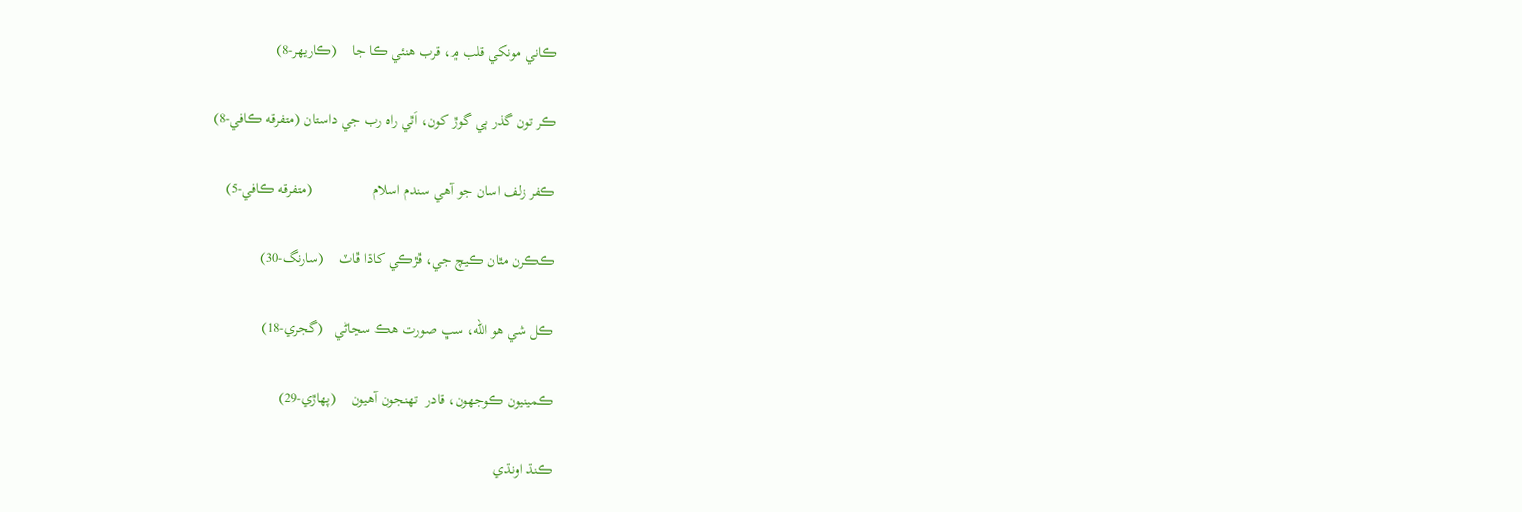ڪاني مونکي قلب ۾، قرب هنئي ڪا جا    (ڪاريهر-8)

ڪر تون گذر ٻي گوڙ کون، اَٿي راه رب جي داستان (متفرقه ڪافي-8)

ڪفر زلف اسان جو آهي سندم اسلام                (متفرقه ڪافي-5)

ڪڪرن مٿان ڪيچ جي، ڦڙڪي کاڌا ڦاٽ    (سارنگ-30)

ڪل شي هو الله، سڀ صورت هڪ سڃاڻي   (گجري-18)

ڪمينيون ڪوجهون، قادر  تهنجون آهيون    (پهاڙي-29)

ڪنڌ اونڌي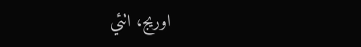اوريج، اٺئي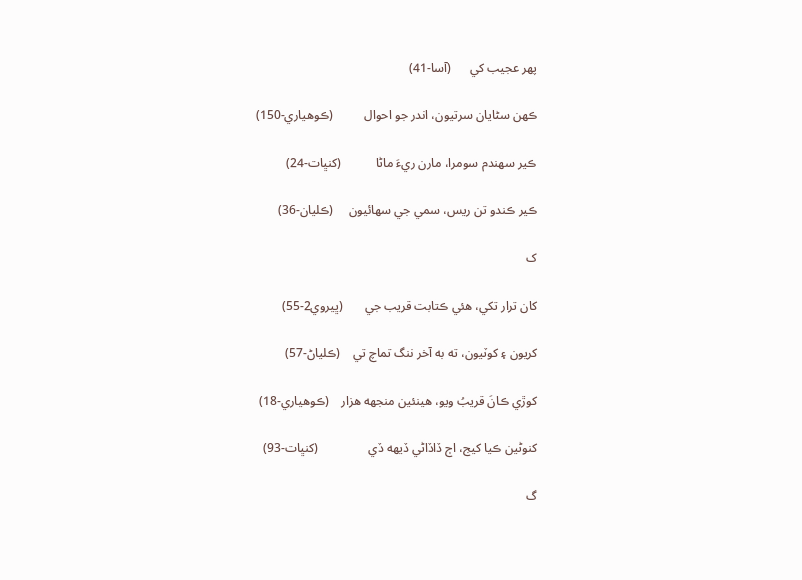پهر عجيب کي      (آسا-41)

ڪهن سڻايان سرتيون، اندر جو احوال          (ڪوهياري-150)

ڪير سهندم سومرا، مارن ريءَ ماڻا           (کنڀات-24)

ڪير ڪندو تن ريس، سمي جي سهائيون     (ڪليان-36)

ک

کان ترار تکي، هئي ڪتابت قريب جي       (ڀيروي2-55)

کريون ۽ کوٽيون، ته به آخر ننگ تماچ تي    (ڪلياڻ-57)

کوڙي ڪانَ قريبُ ويو، هينئين منجهه هزار    (ڪوهياري-18)

کنوڻين ڪيا کيج، اڄ ڏاڏاڻي ڏيهه ڏي                (کنڀات-93)

گ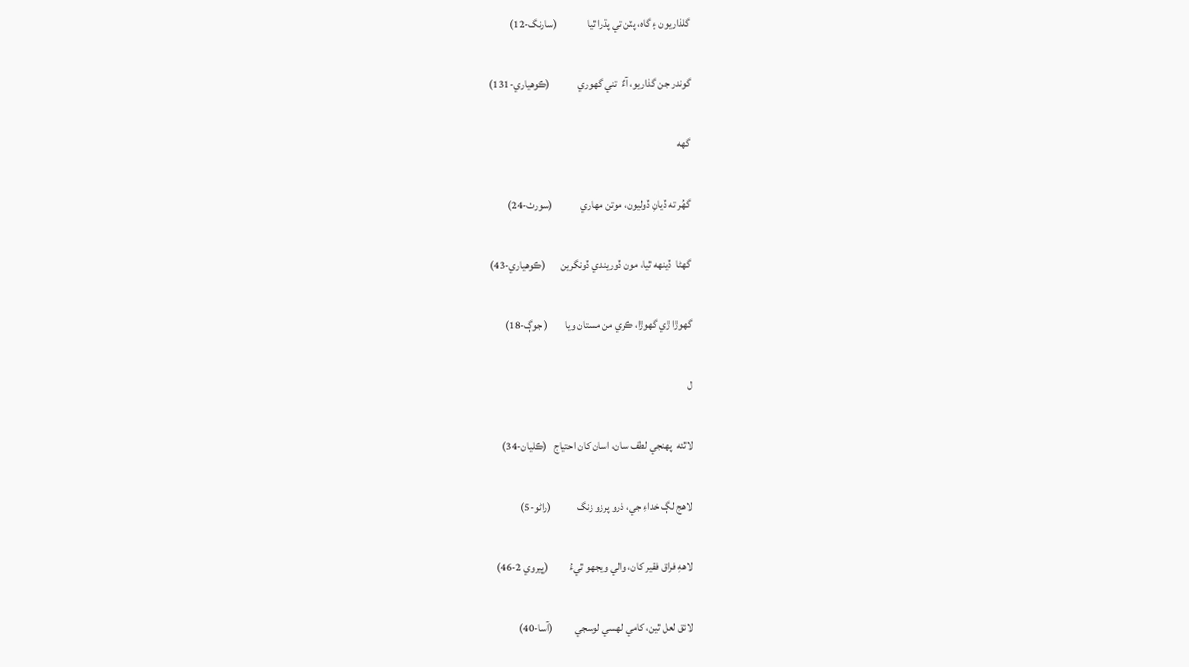گلذاريون ۽ گاه، پٽن تي پڌرا ٿيا              (سارنگ-12)

گوندر جن گذاريو، آءٌ  تني گهوري             (ڪوهياري-131)

گهه

گهُر ته ڏيانِ ڏوليون، موتن مهاري             (سورٺ-24)

گهڻا  ڏينهه ٿيا، مون ڏوريندي ڏونگرين       (ڪوهياري-43)

گهوڙا ڙي گهوڙا، ڪري من مستان ويا        ( جوڳ-18)

ل

لاٿئه  پهنجي لطف سان، اسان کان احتياج   (ڪليان-34)

لاهج لڳ خداءِ جي، ذرو پرزو زنگ            (راڻو-5)

لاههِ فراق فقير کان، والي ويجهو ٿيءُ          (ڀيروي 2-46)

لائق لعل ٿين، کامي لهسي لوسجي          (آسا-40)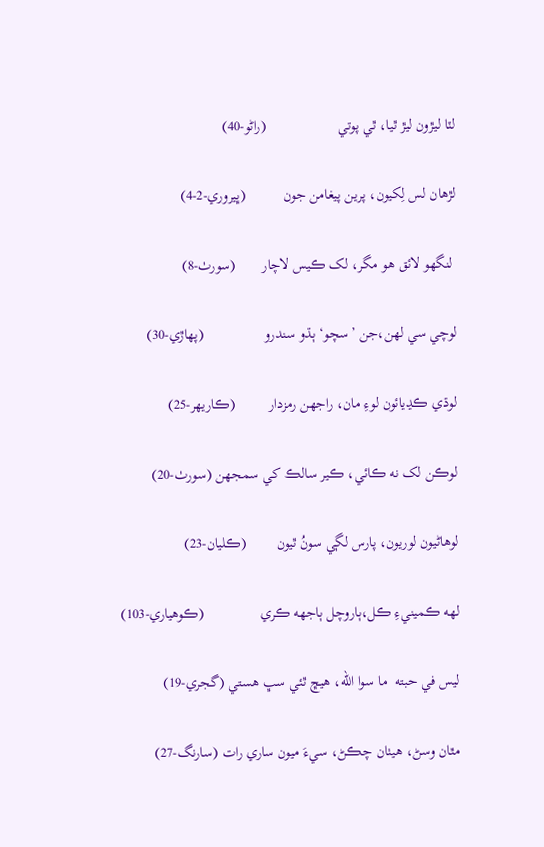لٽا ليڙون ليڙ ٿيا، ٿي پوتي                   (راڻو-40)

لڙهان لس لِکيون، پرين پيغامن جون          (ڀيروري-2-4)

 لنگهو لائق هو مگر، لک ڪيس لاچار       (سورٺ-8)

لوچي سي لهن،جن ’سچو‘ ٻڌو سندرو                (پهاڙي-30)

لوڌي ڪڍيائون لوءِ مان، راجهن رمزدار         (ڪاريهر-25)

لوڪن لک نه ڪائي، ڪير سالڪ کي سمجهن (سورٺ-20)

لوهاڻيون لوريون، پارس لڳي سونُ ٿيون        (ڪليان-23)

لهه ڪمينيءِ ڪل،ٻاروچل ٻاجهه ڪري               (ڪوهياري-103)

ليس في حبته  ما سوا الله، هيڇ ٿئي سڀ هستي (گجري-19)

مٿان وسڻ، هيٺان چڪڻ، سيءَ ميون ساري رات (سارنگ-27)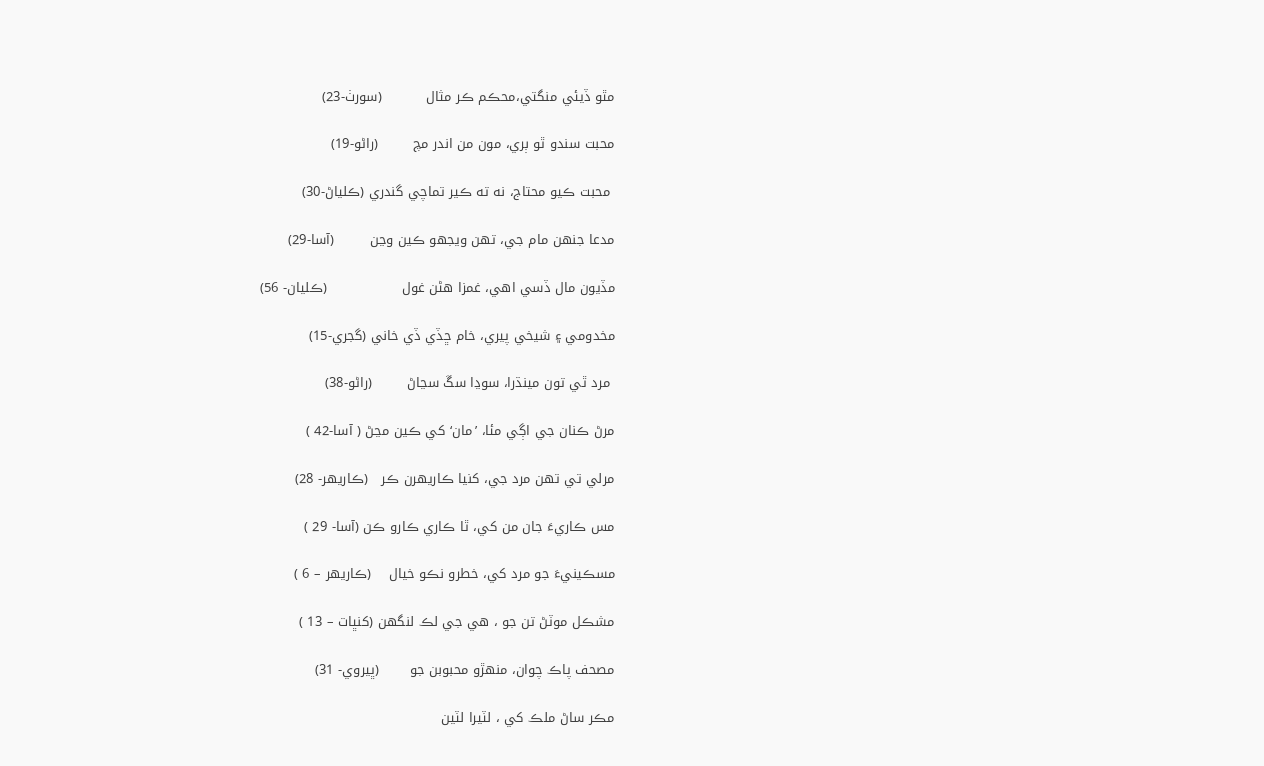مٿو ڏيئي منگتي،محڪم ڪر مثال          (سورٺ-23)

محبت سندو ٿو ٻري، مون من اندر مچ        (راڻو-19)

 محبت ڪيو محتاج، نه ته ڪير تماچي گندري (ڪلياڻ-30)

مدعا جنهن مام جي، تهن ويجهو ڪين وڃن        (آسا-29)

مڏيون مال ڏسي اهي، غمزا هڻن غول                 (ڪليان- 56)

مخدومي ۽ شيخي پيري، خام ڇڏي ڏي خاني (گجري-15)

 مرد ٿي تون مينڌرا، سوڍا سڱ سڃاڻ        (راڻو-38)

مرڻ ڪنان جي اڳي مئا، ’مان‘ کي ڪين مڃڻ ( آسا-42 )

مرلي تي تهن مرد جي، کنيا ڪاريهرن ڪر   (ڪاريهر- 28)

مس ڪاريءَ جان من کي، ٿا ڪاري ڪارو ڪن (آسا- 29 )

مسڪينيءَ جو مرد کي، خطرو نڪو خيال    (ڪاريهر – 6 )

مشڪل موٽڻ تن جو ، هي جي لڪ لنگهن (کنڀات – 13 )

مصحف پاڪ چوان، منهڙو محبوبن جو       (ڀيروي- 31)

مڪر ساڻ ملڪ کي ، لٽيرا لٽين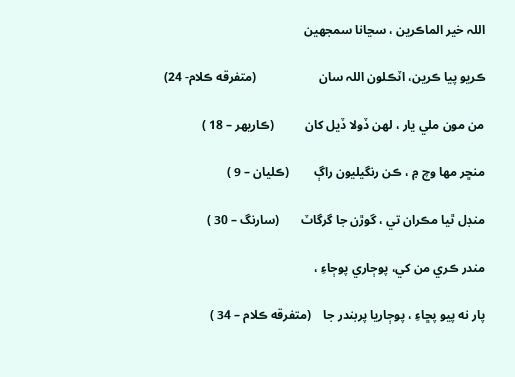اللہ خير الماڪرين ، سڃانا سمجهين

ڪريو پيا ڪرين، اٽڪلون اللہ سان                    (متفرقه ڪلام- 24)

من مون ملي يار ، لهن ڏولا ڏيل کان          (ڪاريهر – 18 )

منڇر مها وچ ۾ ، ڪن رنگيليون راڳ        (ڪليان – 9 )

منڊل ٿيا مڪران تي ، گوڙن جا گرگاٽ       (سارنگ – 30 )

مندر ڪري من کي، پوڄاري پوڄاءِ ،

پار نه پيو پڇاءِ ، پوڄاريا پربندر جا    (متفرقه ڪلام – 34 )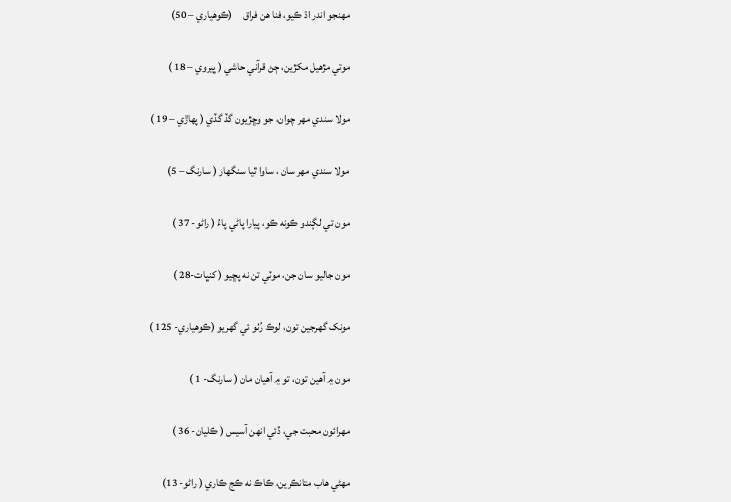مهنجو اندر اڌ ڪيو، فنا هن فراق     (ڪوهياري – 50)

موتي مڙهيل مکڙين، ڄڻ قرآني حاشي ( ڀيروي – 18 )

مولا سندي مهر چوان، جو وڇڙيون گڏ گڏي ( پهاڙي – 19 )

مولا سندي مهر سان ، ساوا ٿيا سنگهار ( سارنگ – 5)

مون تي لڳندو ڪونه ڪو، پيارا پاڻي پاءُ ( راڻو- 37 )

مون جاليو سان جن، موٽي تن نه پڇيو ( کنڀات-28 )

مونک گهرجين تون، لوڪ رُٺو ئي گهريو (ڪوهياري- 125 )

مون ۾ آهين تون، تو ۾ آهيان مان ( سارنگ- 1 )

مهرائون محبت جي، ڏئي انهن آسيس ( ڪليان- 36 )

مهڻي هاب متانڪرين، ڪاڪ نه ڪج ڪاري ( راڻو- 13)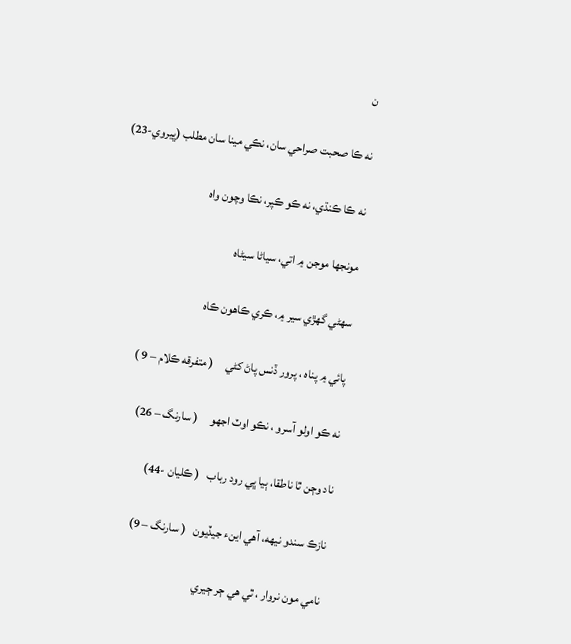ن

نه ڪا صحبت صراحي سان، نڪي مينا سان مطلب (ڀيروي-23)

نه ڪا ڪنڌي، نه ڪو ڪپر، نڪا وچون واه

مونجها موجن ۾ اتي، سياڻا سيڻاه

سهڻي گهڙي سير ۾، ڪري ڪاهون ڪاه

پائي ۾ پناه ، پرور ڏنس پاڻ کڻي     ( متفرقه ڪلام – 9 )

نه ڪو اولو آسرو ، نڪو اوٽ اجهو     ( سارنگ – 26)

ناد وڄن ٿا ناطقا، ٻيا ڀي رود رباب   ( ڪليان -44)

نازڪ سندو نيهه، آهي اينء جيڏيون   ( سارنگ – 9)

نامي مون نروار ، ٿي هي ڄر ڄيري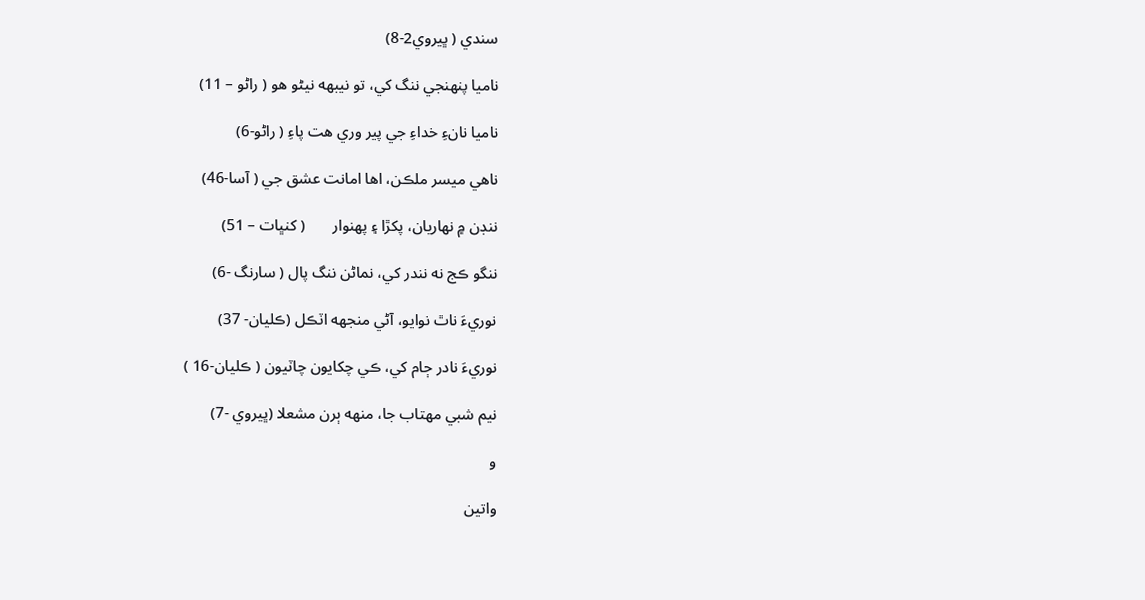سندي ( ڀيروي2-8)

ناميا پنهنجي ننگ کي، تو نيبهه نيڻو هو ( راڻو – 11)

ناميا نانءِ خداءِ جي پير وري هت پاءِ ( راڻو-6)

ناهي ميسر ملڪن، اها امانت عشق جي ( آسا-46)

ننڊن ۾ نهاريان، پکڙا ۽ پهنوار       ( کنڀات – 51)

ننگو ڪج نه نندر کي، نماڻن ننگ پال ( سارنگ -6)

نوريءَ ناٿ نوايو، آڻي منجهه اٽڪل (ڪليان- 37)

نوريءَ نادر ڄام کي، ڪي چکايون چاٽيون ( ڪليان-16 )

نيم شبي مهتاب جا، منهه ٻرن مشعلا (ڀيروي -7)

و

واتين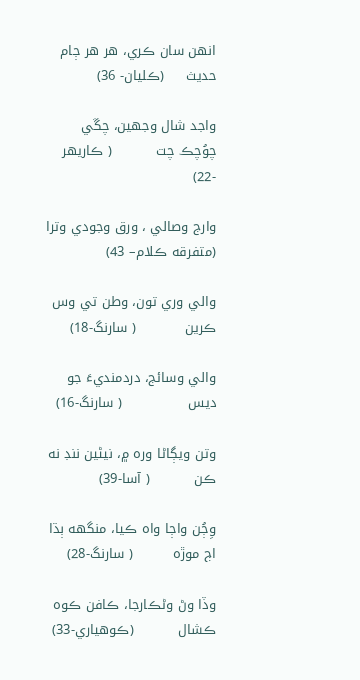انهن سان ڪري، هر هر ڄام حديث     (ڪليان- 36)

واجد شال وجهين، چڱي چوُچڪ چت          ( ڪاريهر -22)

وارج وصالي ، ورق وجودي وترا               (متفرقه ڪلام– 43)

والي وري تون، وطن تي وس ڪرين           ( سارنگ-18)

والي وسائج، دردمنديءَ جو ديس               ( سارنگ-16)

وتن ويڳاڻا وره ۾، نيڻين ننڊ نه ڪن          ( آسا-39)

وِڄُن واڄا واه ڪيا، منگهه ٻڌا اڄ موڙه         ( سارنگ-28)

وڏا وڻ وڻڪارجا، ڪافن ڪوه ڪشال          (ڪوهياري-33)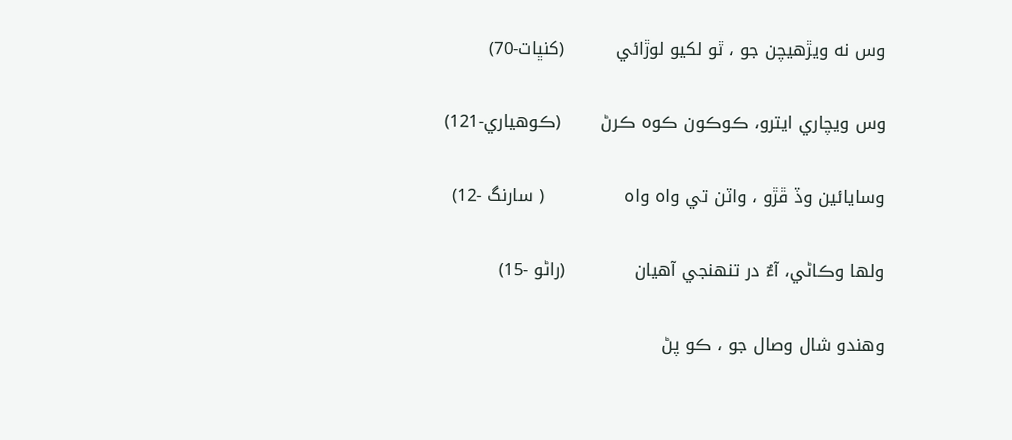وس نه ويڙهيچن جو ، ٿو لکيو لوڙائي         (کنڀات-70)

وس ويچاري ايترو، ڪوڪون ڪوه ڪرڻ       (ڪوهياري-121)

وسايائين وڏ ڦڙو ، واٽن تي واه واه              ( سارنگ -12)

ولها وڪاڻي، آءٌ در تنهنجي آهيان            (راڻو -15)

وهندو شال وصال جو ، ڪو پڻ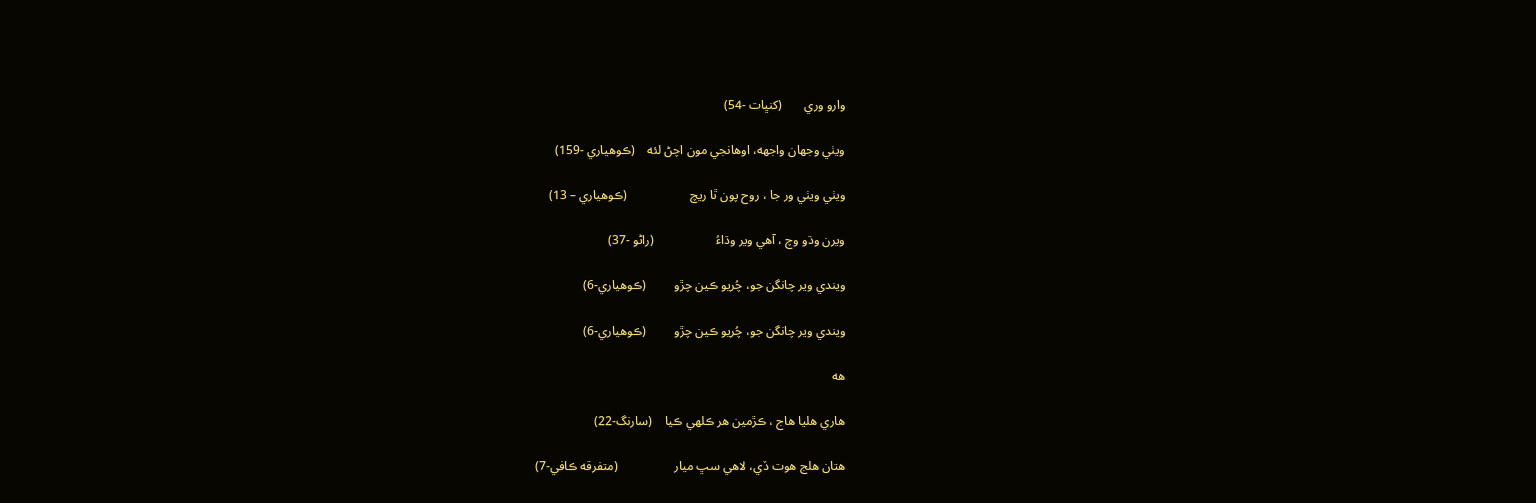وارو وري       (کنڀات -54)

ويٺي وجهان واجهه، اوهانجي مون اچڻ لئه    (ڪوهياري -159)

ويٺي ويٺي ور جا ، روح پون ٿا ريچ                    (ڪوهياري – 13)

ويرن وڌو وچ ، آهي وير وڌاءُ                    (راڻو -37)

ويندي وير چانگن جو، چُريو ڪين چڙو         (ڪوهياري-6)

ويندي وير چانگن جو، چُريو ڪين چڙو         (ڪوهياري-6)

هه

هاري هليا هاج ، ڪڙمين هر ڪلهي ڪيا    (سارنگ-22)

هتان هلج هوت ڏي، لاهي سڀ ميار                  (متفرقه ڪافي-7)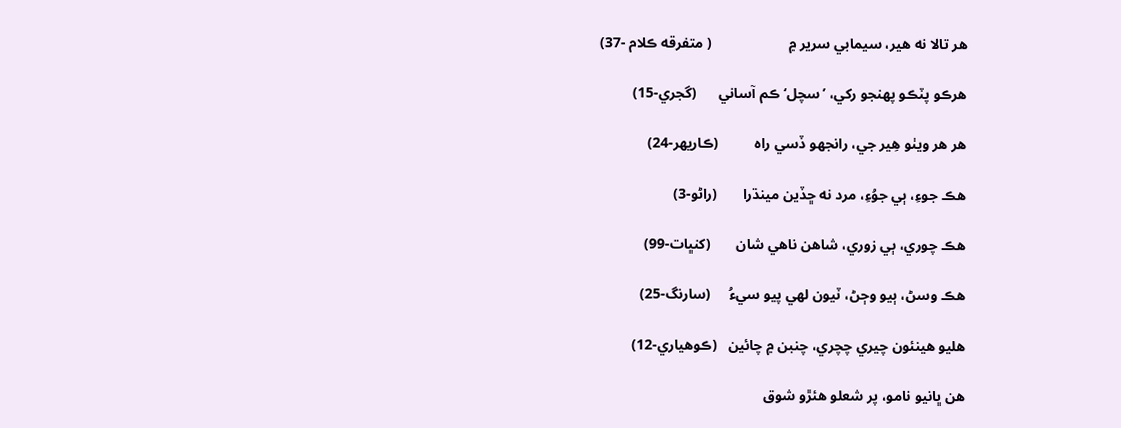هر تالا نه هير، سيمابي سرير ۾                     ( متفرقه ڪلام -37)

هرڪو پٽڪو پهنجو رکي، ’سچل‘ ڪم آساني      (گجري-15)

هر هر ويٺو هِير جي، رانجهو ڏسي راه          (ڪاريهر-24)

هڪ جوءِ، ٻي جوُءِ، مرد نه ڇڏين مينڌرا       (راڻو-3)

هڪ چوري، ٻي زوري، شاهن ناهي شان       (کنڀات-99)

هڪ وسڻ، ٻيو وڄڻ، ٽيون لهي پيو سيءُ     (سارنگ-25)

هليو هينئون چيري چچري، چنبن ۾ چائين   (ڪوهياري-12)

هن ڀانيو نامو، پر شعلو هئڙو شوق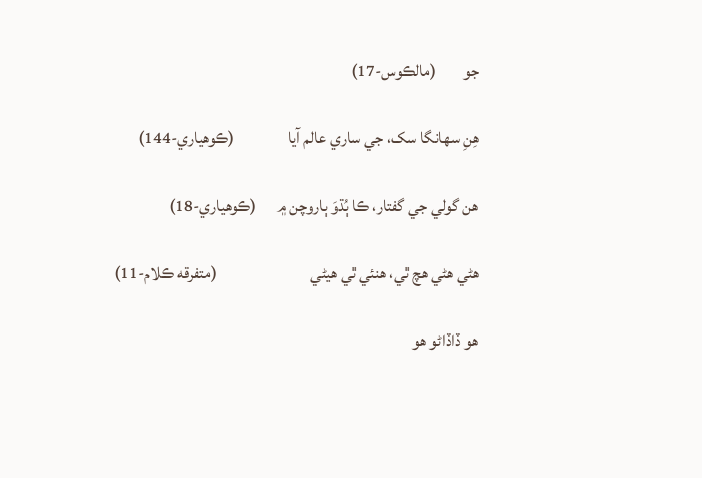جو        (مالڪوس-17)

هِنِ سهانگا سک، جي ساري عالم آيا                (ڪوهياري-144)

هن گولي جي گفتار، ڪا ٻُڌوَ ٻاروچن ۾      (ڪوهياري-18)

هڻي هڻي هچ ٿي، هنئي ٿي هيڻي                            (متفرقه ڪلام-11)

هو ڏاڏاڻو هو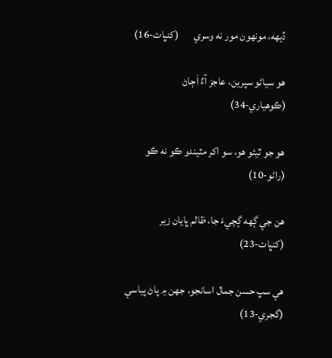ڏيهه، مونهون مور نه وسري       (کنڀات-16)

هو سياڻو سپرين، عاجز آءٌ اَڄاڻ                (ڪوهياري-34)

هو جو ٿيڻو هو، سو اکر مٽيندو ڪو نه ڪو    (راڻو-10)

هن جي ڳهه ڳچيءَ جا، ظالم ڀايان زير                (کنڀات-23)

هي سڀ حسن جمال اسانجو، جهن ۾ پاڻ پياسي (گجري-13)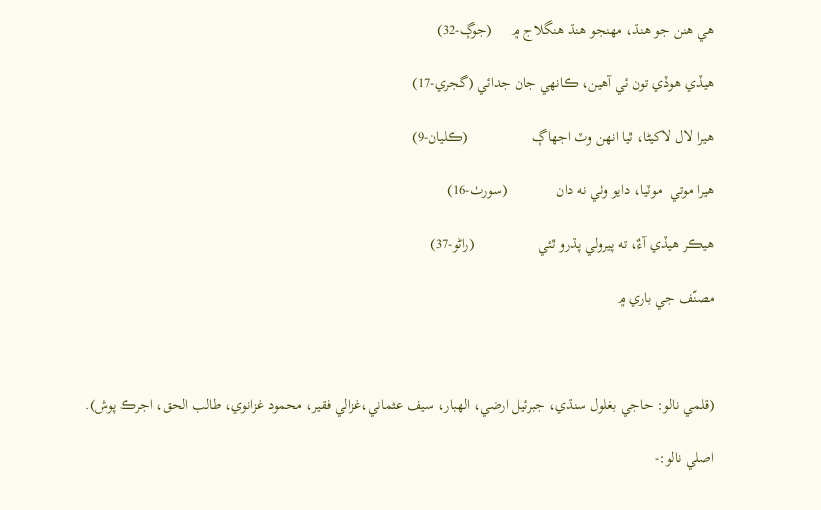هي هنن جو هنڌ، مهنجو هنڌ هنگلاج ۾     (جوڳ-32)

هيڏي هوڏي تون ئي آهين، ڪانهي جان جدائي (گجري-17)

هيرا لال لاکيڻا، ٿيا انهن وٽ اجهاڳ                 (ڪليان-9)

هيرا موتي  موٽيا، دايو وٺي نه دان             (سورٺ-16)

هيڪر هيڏي آءٌ، ته پيرولي پڌرو ٿئي                 (راڻو-37)

مصنّف جي باري ۾



(قلمي نالو: حاجي بغلول سنڌي، جبرئيل ارضي، الهبار، سيف عثماني،غزالي فقير، محمود غزانوي، طالب الحق، اجرڪ پوش).

اصلي نالو:-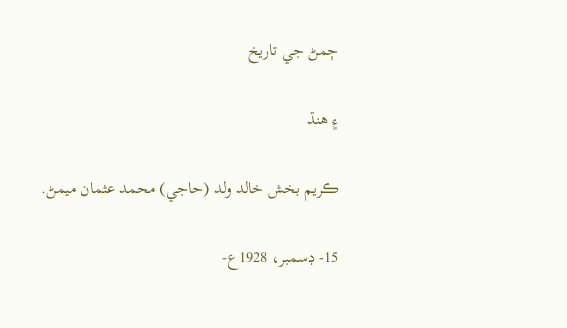ڄمڻ جي تاريخ

۽ هنڌ

ڪريم بخش خالد ولد (حاجي) محمد عثمان ميمڻ.

15- ڊسمبر، 1928ع-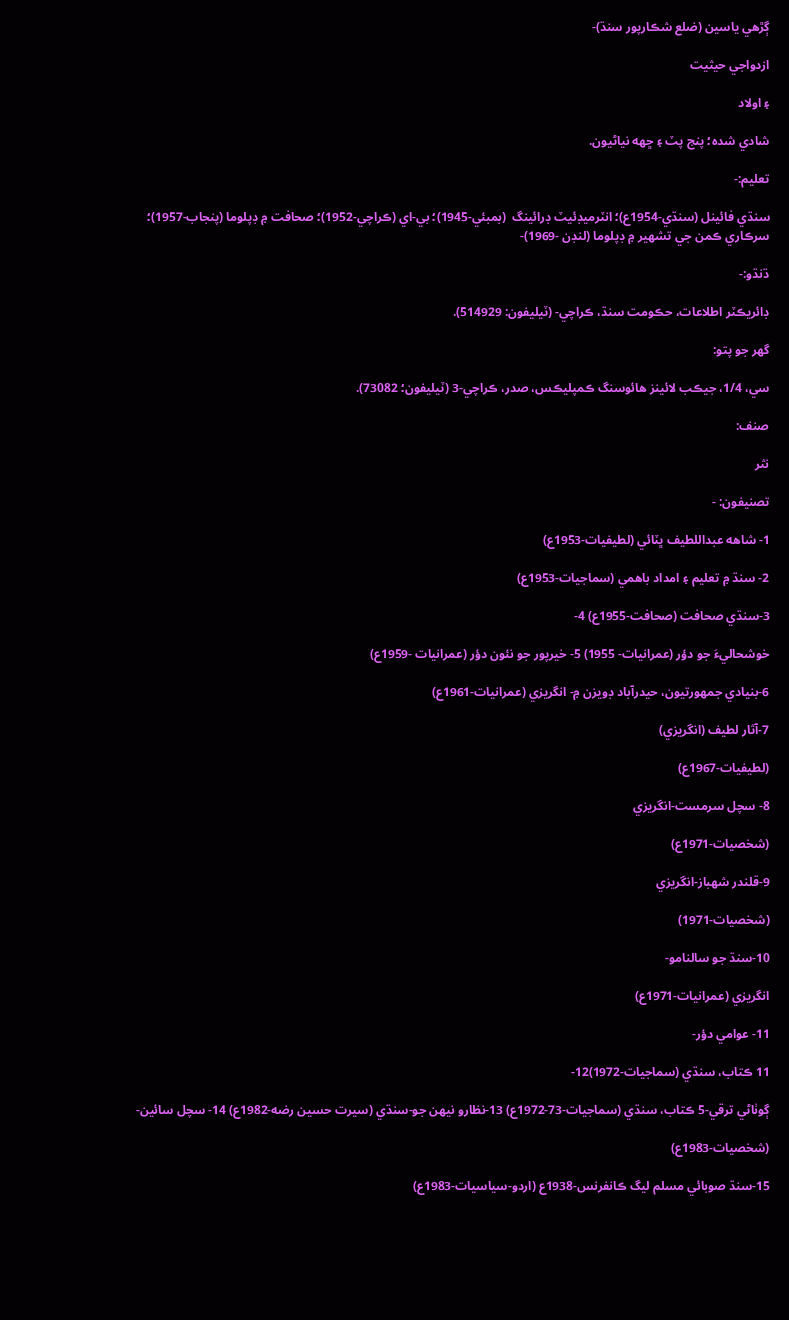ڳڙهي ياسين (ضلع شڪارپور سنڌ)-

ازدواجي حيثيت

۽ اولاد

شادي شده؛ پنج پٽ ۽ ڇهه نياڻيون.

تعليم:-

سنڌي فائينل (سنڌي-1954ع)؛ انٽرميڊئيٽ ڊرائينگ  (بمبئي-1945)؛ بي-اي (ڪراچي-1952)؛ صحافت ۾ ڊپلوما (پنجاب-1957)؛ سرڪاري ڪمن جي تشهير ۾ ڊپلوما (لنڊن -1969)-

ڌنڌو:-

ڊائريڪٽر اطلاعات، حڪومت سنڌ، ڪراچي- (ٽيليفون: 514929).

گهر جو پتو:

سي، 1/4، جيڪب لائينز هائوسنگ ڪمپليڪس، صدر، ڪراچي-3 (ٽيليفون؛ 73082).

صنف:

نثر

تصنيفون: -

1- شاهه عبداللطيف ڀٽائي (لطيفيات-1953ع)

2- سنڌ ۾ تعليم ۽ امداد باهمي (سماجيات-1953ع)

3-سنڌي صحافت (صحافت-1955ع) 4-

خوشحاليءَ جو دؤر (عمرانيات- 1955) 5- خيرپور جو نئون دؤر (عمرانيات -1959ع)

6-بنيادي جمهورتيون، حيدرآباد ڊويزن ۾- انگريزي (عمرانيات-1961ع)

7-آثار لطيف (انگريزي)

(لطيفيات-1967ع)

8- سچل سرمست-انگريزي

(شخصيات-1971ع)

9-قلندر شهباز-انگريزي

(شخصيات-1971)

10-سنڌ جو سالنامو-

انگريزي (عمرانيات-1971ع)

11- عوامي دؤر-

11 ڪتاب، سنڌي (سماجيات-1972)12-

ڳوٺاڻي ترقي-5 ڪتاب، سنڌي (سماجيات-73-1972ع) 13-نظارو نيهن جو-سنڌي (سيرت حسين رضه-1982ع) 14- سچل سائين-

(شخصيات-1983ع)

15-سنڌ صوبائي مسلم ليگ ڪانفرنس-1938ع (اردو-سياسيات-1983ع)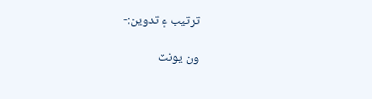ترتيب ۽ تدوين:-

ون يونٽ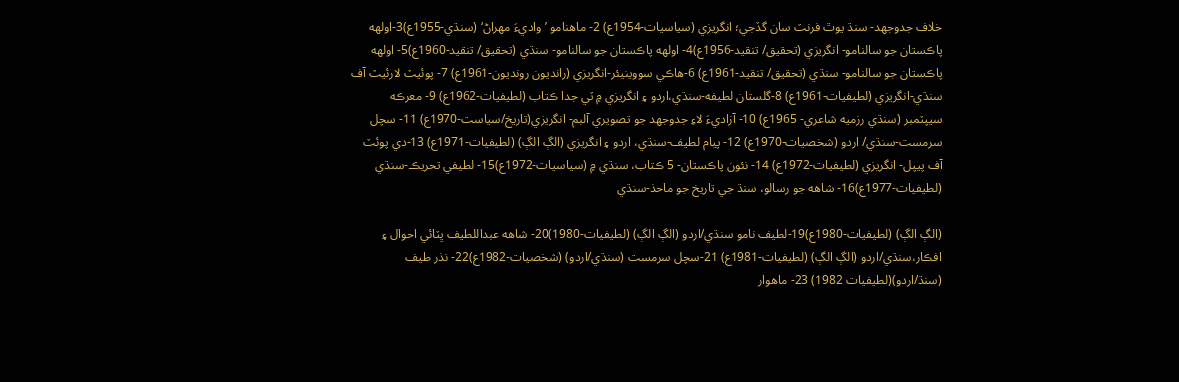خلاف جدوجهد- سنڌ يوٿ فرنٽ سان گڏجي؛ انگريزي (سياسيات-1954ع) 2- ماهنامو ’واديءَ مهراڻ‘ (سنڌي-1955ع)3-اولهه پاڪستان جو سالنامو- انگريزي (تحقيق/ تنقيد-1956ع)4- اولهه پاڪستان جو سالنامو- سنڌي (تحقيق/ تنقيد-1960ع)5- اولهه پاڪستان جو سالنامو- سنڌي (تحقيق/ تنقيد-1961ع) 6-هاڪي سووينيئر-انگريزي (رانديون رونديون-1961ع) 7- پوئيٽ لارئيٽ آف سنڌي-انگريزي (لطيفيات-1961ع) 8-گلستان لطيفه-سنڌي،اردو ۽ انگريزي ۾ ٽي جدا ڪتاب (لطيفيات-1962ع) 9- معرڪه سيپٽمبر (سنڌي رزميه شاعري- 1965ع) 10- آزاديءَ لاءِ جدوجهد جو تصويري آلبم- انگريزي(تاريخ/سياست-1970ع) 11- سچل سرمست-سنڌي/ اردو (شخصيات-1970ع) 12- پيام لطيف-سنڌي، اردو ۽ انگريزي (الڳ الڳ) (لطيفيات-1971ع) 13-دي پوئٽ آف پيپل- انگريزي (لطيفيات-1972ع) 14- نئون پاڪستان- 5 ڪتاب، سنڌي ۾ (سياسيات-1972ع)15- لطيفي تحريڪ-سنڌي (لطيفيات-1977ع)16- شاهه جو رسالو، سنڌ جي تاريخ جو ماحذ-سنڌي

(الڳ الڳ) (لطيفيات-1980ع)19-لطيف نامو سنڌي/اردو (الڳ الڳ) (لطيفيات-1980)20- شاهه عبداللطيف ڀٽائي احوال ۽ افڪار،سنڌي/اردو (الڳ الڳ) (لطيفيات-1981ع) 21-سچل سرمست (سنڌي/اردو) (شخصيات-1982ع)22- نذر طيف (سنڌ/اردو)(لطيفيات 1982) 23- ماهوار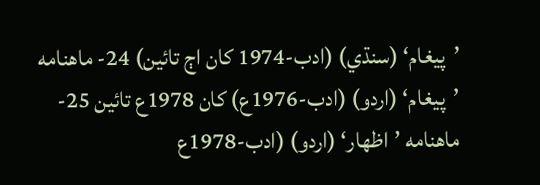’پيغام‘ (سنڌي) (ادب-1974 کان اڄ تائين) 24- ماهنامه ’پيغام‘ (اردو) (ادب-1976ع) کان 1978ع تائين 25-ماهنامه ’اظهار‘ (اردو) (ادب-1978ع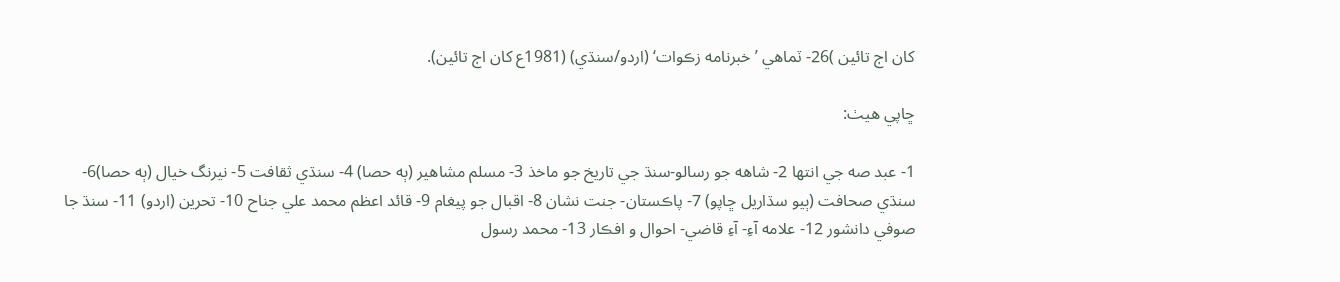کان اڄ تائين )26- ٽماهي ’خبرنامه زڪوات‘ (اردو/سنڌي) (1981ع کان اڄ تائين).

ڇاپي هيٺ:

1- عبد صه جي انتها 2- شاهه جو رسالو-سنڌ جي تاريخ جو ماخذ 3- مسلم مشاهير (ٻه حصا) 4- سنڌي ثقافت 5- نيرنگ خيال (ٻه حصا)6- سنڌي صحافت (ٻيو سڌاريل ڇاپو) 7- پاڪستان- جنت نشان 8- اقبال جو پيغام 9- قائد اعظم محمد علي جناح 10- تحرين (اردو) 11- سنڌ جا صوفي دانشور 12- علامه آءِ- آءِ قاضي- احوال و افڪار 13- محمد رسول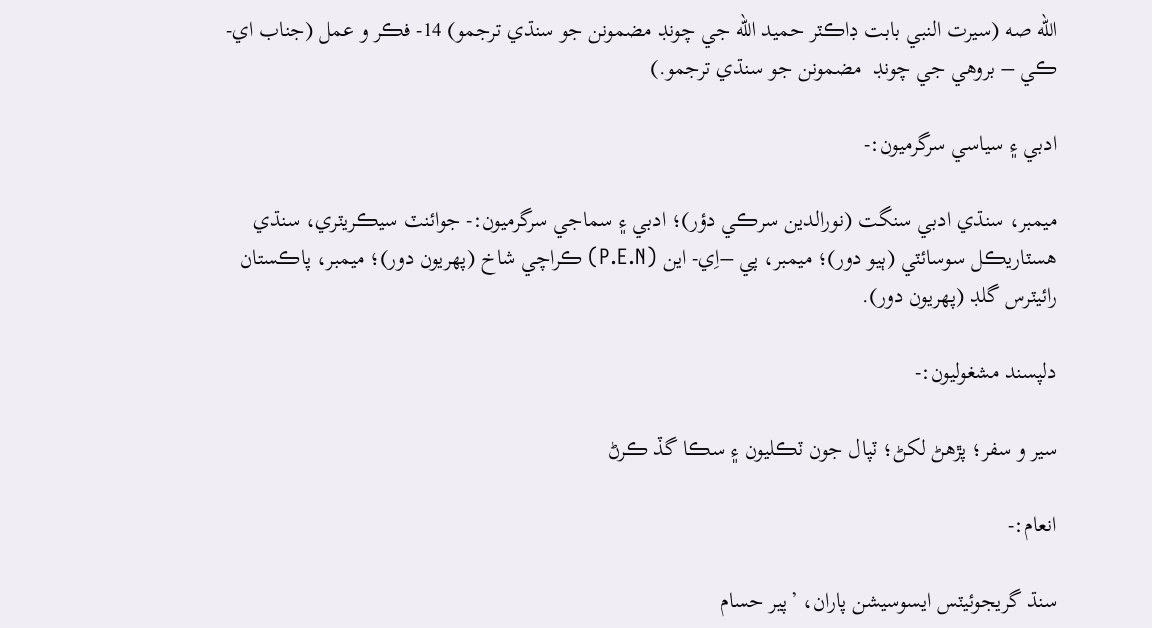الله صه (سيرت النبي بابت ڊاڪٽر حميد الله جي چونڊ مضمونن جو سنڌي ترجمو) 14- فڪر و عمل (جناب اي- ڪي – بروهي جي چونڊ  مضمونن جو سنڌي ترجمو.)

ادبي ۽ سياسي سرگرميون:-

ميمبر، سنڌي ادبي سنگت (نورالدين سرڪي دؤر)؛ ادبي ۽ سماجي سرگرميون:- جوائنٽ سيڪريٽري، سنڌي هسٽاريڪل سوسائٽي (ٻيو دور)؛ ميمبر، پي –اِي- اين (P.E.N) ڪراچي شاخ (پهريون دور)؛ ميمبر، پاڪستان  رائيٽرس گلڊ (پهريون دور).

دلپسند مشغوليون:-

سير و سفر؛ پڙهڻ لکڻ؛ ٽپال جون ٽڪليون ۽ سڪا گڏ ڪرڻ

انعام:-

سنڌ گريجوئيٽس ايسوسيشن پاران، ’پير حسام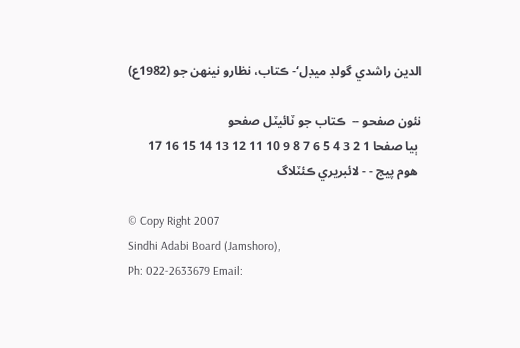الدين راشدي گولڊ ميڊل‘- ڪتاب، نظارو نينهن جو (1982ع)

نئون صفحو --  ڪتاب جو ٽائيٽل صفحو
 ٻيا صفحا 1 2 3 4 5 6 7 8 9 10 11 12 13 14 15 16 17
 هوم پيج - - لائبريري ڪئٽلاگ

© Copy Right 2007
Sindhi Adabi Board (Jamshoro),
Ph: 022-2633679 Email: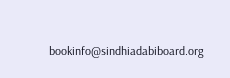bookinfo@sindhiadabiboard.org